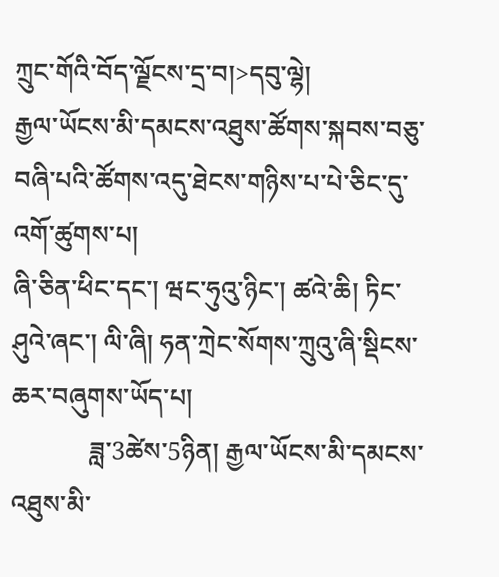ཀྲུང་གོའི་བོད་ལྗོངས་དྲ་བ།>དབུ་ལྷེ།
རྒྱལ་ཡོངས་མི་དམངས་འཐུས་ཚོགས་སྐབས་བཅུ་བཞི་པའི་ཚོགས་འདུ་ཐེངས་གཉིས་པ་པེ་ཅིང་དུ་འགོ་ཚུགས་པ།
ཞི་ཅིན་ཕིང་དང་། ཝང་ཧུའུ་ཉིང་། ཚའེ་ཆི། ཏིང་ཤུའེ་ཞང་། ལི་ཞི། ཧན་ཀྲེང་སོགས་ཀྲུའུ་ཞི་སྡིངས་ཆར་བཞུགས་ཡོད་པ།
            ཟླ་3ཚེས་5ཉིན། རྒྱལ་ཡོངས་མི་དམངས་འཐུས་མི་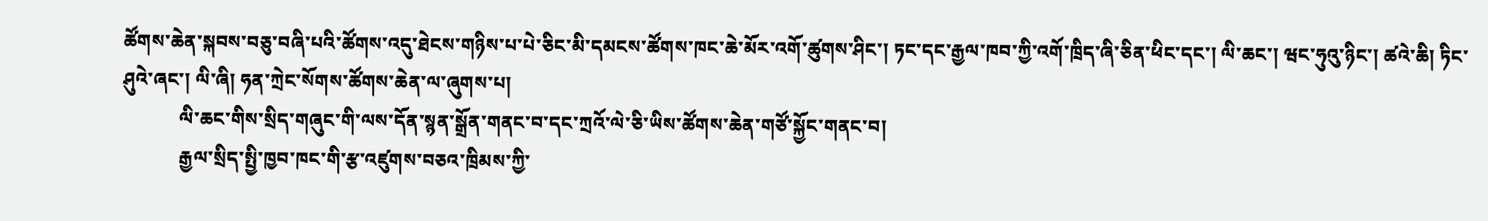ཚོགས་ཆེན་སྐབས་བཅུ་བཞི་པའི་ཚོགས་འདུ་ཐེངས་གཉིས་པ་པེ་ཅིང་མི་དམངས་ཚོགས་ཁང་ཆེ་མོར་འགོ་ཚུགས་ཤིང་། ཏང་དང་རྒྱལ་ཁབ་ཀྱི་འགོ་ཁྲིད་ཞི་ཅིན་ཕིང་དང་། ལི་ཆང་། ཝང་ཧུའུ་ཉིང་། ཚའེ་ཆི། ཏིང་ཤུའེ་ཞང་། ལི་ཞི། ཧན་ཀྲེང་སོགས་ཚོགས་ཆེན་ལ་ཞུགས་པ།
            ལི་ཆང་གིས་སྲིད་གཞུང་གི་ལས་དོན་སྙན་སྒྲོན་གནང་བ་དང་ཀྲའོ་ལེ་ཅི་ཡིས་ཚོགས་ཆེན་གཙོ་སྐྱོང་གནང་བ།
            རྒྱལ་སྲིད་སྤྱི་ཁྱབ་ཁང་གི་རྩ་འཛུགས་བཅའ་ཁྲིམས་ཀྱི་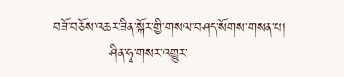བཟོ་བཅོས་འཆར་ཟིན་སྐོར་གྱི་གསལ་བཤད་སོགས་གསན་པ།
            ཤིན་ཧྭ་གསར་འགྱུར་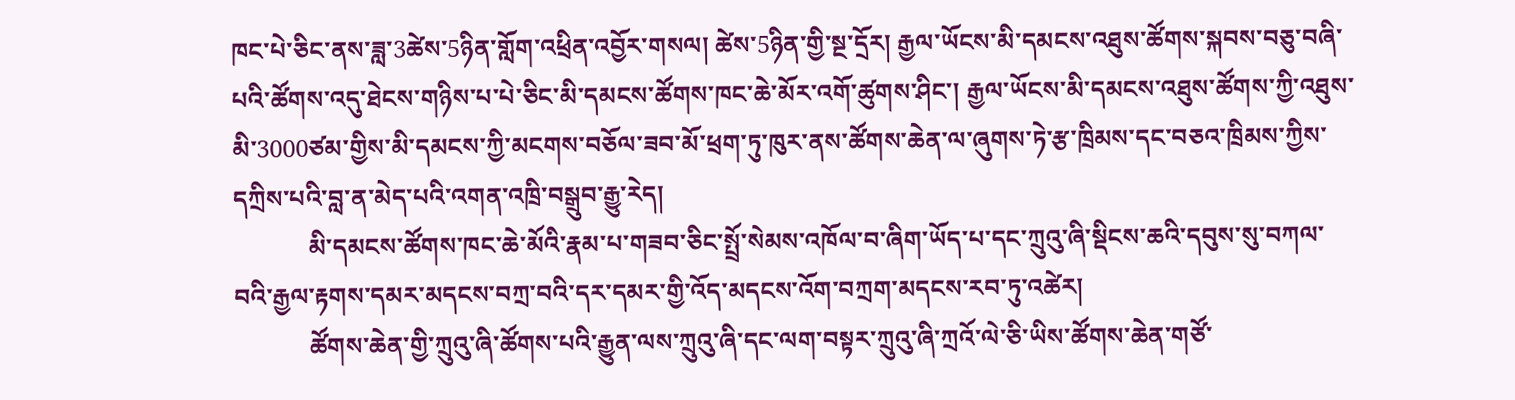ཁང་པེ་ཅིང་ནས་ཟླ་3ཚེས་5ཉིན་གློག་འཕྲིན་འབྱོར་གསལ། ཚེས་5ཉིན་གྱི་སྔ་དྲོར། རྒྱལ་ཡོངས་མི་དམངས་འཐུས་ཚོགས་སྐབས་བཅུ་བཞི་པའི་ཚོགས་འདུ་ཐེངས་གཉིས་པ་པེ་ཅིང་མི་དམངས་ཚོགས་ཁང་ཆེ་མོར་འགོ་ཚུགས་ཤིང་། རྒྱལ་ཡོངས་མི་དམངས་འཐུས་ཚོགས་ཀྱི་འཐུས་མི་3000ཙམ་གྱིས་མི་དམངས་ཀྱི་མངགས་བཅོལ་ཟབ་མོ་ཕྲག་ཏུ་ཁུར་ནས་ཚོགས་ཆེན་ལ་ཞུགས་ཏེ་རྩ་ཁྲིམས་དང་བཅའ་ཁྲིམས་ཀྱིས་དཀྲིས་པའི་བླ་ན་མེད་པའི་འགན་འཁྲི་བསྒྲུབ་རྒྱུ་རེད།
            མི་དམངས་ཚོགས་ཁང་ཆེ་མོའི་རྣམ་པ་གཟབ་ཅིང་སྤྲོ་སེམས་འཁོལ་བ་ཞིག་ཡོད་པ་དང་ཀྲུའུ་ཞི་སྡིངས་ཆའི་དབུས་སུ་བཀལ་བའི་རྒྱལ་རྟགས་དམར་མདངས་བཀྲ་བའི་དར་དམར་གྱི་འོད་མདངས་འོག་བཀྲག་མདངས་རབ་ཏུ་འཚེར།
            ཚོགས་ཆེན་གྱི་ཀྲུའུ་ཞི་ཚོགས་པའི་རྒྱུན་ལས་ཀྲུའུ་ཞི་དང་ལག་བསྟར་ཀྲུའུ་ཞི་ཀྲའོ་ལེ་ཅི་ཡིས་ཚོགས་ཆེན་གཙོ་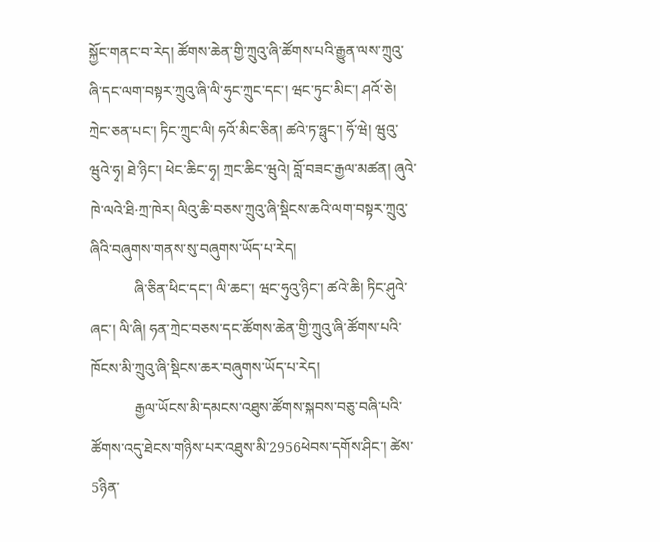སྐྱོང་གནང་བ་རེད། ཚོགས་ཆེན་གྱི་ཀྲུའུ་ཞི་ཚོགས་པའི་རྒྱུན་ལས་ཀྲུའུ་ཞི་དང་ལག་བསྟར་ཀྲུའུ་ཞི་ལི་ཧུང་ཀྲུང་དང་། ཝང་ཏུང་མིང་། ཤའོ་ཅེ། ཀྲེང་ཅན་པང་། ཏིང་ཀྲུང་ལི། ཧའོ་མིང་ཅིན། ཚའེ་ཏ་ཧྥུང་། ཧོ་ཝེ། ཝུའུ་ཝུའེ་ཧྭ། ཐེ་ཉིང་། ཕེང་ཆིང་ཧྭ། ཀྲང་ཆིང་ཝུའེ། བློ་བཟང་རྒྱལ་མཚན། ཞུའེ་ཁེ་ལའེ་ཐི·ཀྲ་ཁེར། ལིའུ་ཆི་བཅས་ཀྲུའུ་ཞི་སྡིངས་ཆའི་ལག་བསྟར་ཀྲུའུ་ཞིའི་བཞུགས་གནས་སུ་བཞུགས་ཡོད་པ་རེད།
            ཞི་ཅིན་ཕིང་དང་། ལི་ཆང་། ཝང་ཧུའུ་ཉིང་། ཚའེ་ཆི། ཏིང་ཤུའེ་ཞང་། ལི་ཞི། ཧན་ཀྲེང་བཅས་དང་ཚོགས་ཆེན་གྱི་ཀྲུའུ་ཞི་ཚོགས་པའི་ཁོངས་མི་ཀྲུའུ་ཞི་སྡིངས་ཆར་བཞུགས་ཡོད་པ་རེད།
            རྒྱལ་ཡོངས་མི་དམངས་འཐུས་ཚོགས་སྐབས་བཅུ་བཞི་པའི་ཚོགས་འདུ་ཐེངས་གཉིས་པར་འཐུས་མི་2956ཕེབས་དགོས་ཤིང་། ཚེས་5ཉིན་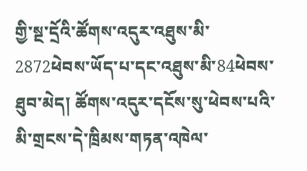གྱི་སྔ་དྲོའི་ཚོགས་འདུར་འཐུས་མི་2872ཕེབས་ཡོད་པ་དང་འཐུས་མི་84ཕེབས་ཐུབ་མེད། ཚོགས་འདུར་དངོས་སུ་ཕེབས་པའི་མི་གྲངས་དེ་ཁྲིམས་གཏན་འཁེལ་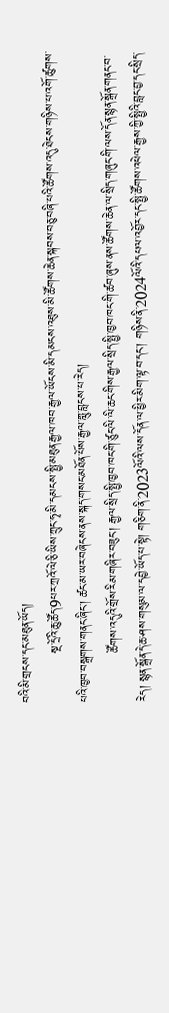བའི་མི་གྲངས་དང་མཐུན་ཡོད།
            སྔ་དྲོའི་ཆུ་ཚོད་9པར་ཀྲའོ་ལེ་ཅི་ཡིས་ཀྲུང་ཧྭ་མི་དམངས་སྤྱི་མཐུན་རྒྱལ་ཁབ་རྒྱལ་ཡོངས་མི་དམངས་འཐུས་མི་ཚོགས་ཆེན་སྐབས་བཅུ་བཞི་པའི་ཚོགས་འདུ་ཐེངས་གཉིས་པ་འགོ་ཚུགས་པའི་ཁྱབ་བསྒྲགས་གནང་ཞིང་། ཚང་མ་ཡར་བཞེངས་ནས་སྐད་གསང་མཐོན་པོས་རྒྱལ་གླུ་བླངས་པ་རེད།
            ཚོགས་འདུའི་གྲོས་རིམ་གཞིར་བཟུང་། རྒྱལ་སྲིད་སྤྱི་ཁྱབ་ཁང་གི་ཙུང་ལི་ལི་ཆང་གིས་རྒྱལ་སྲིད་སྤྱི་ཁྱབ་ཁང་གི་ཚབ་ཞུས་ནས་ཚོགས་ཆེན་ལ་སྲིད་གཞུང་གི་ལས་དོན་སྙན་སྒྲོན་གནང་བ་རེད། སྙན་སྒྲོན་དེ་ཆ་ཤས་གསུམ་ལ་དབྱེ་ཡོད་པ་སྟེ། གཅིག་ནི་2023ལོའི་ལས་དོན་ལ་ཕྱིར་མིག་ལྟ་བ་དང་། གཉིས་ནི་2024ལོའི་དཔལ་འབྱོར་དང་སྤྱི་ཚོགས་འཕེལ་རྒྱས་ཀྱི་སྤྱིའི་བླང་བྱ་དང་སྲིད་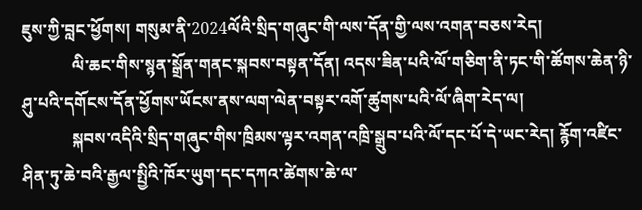ཇུས་ཀྱི་བླང་ཕྱོགས། གསུམ་ནི་2024ལོའི་སྲིད་གཞུང་གི་ལས་དོན་གྱི་ལས་འགན་བཅས་རེད།
            ལི་ཆང་གིས་སྙན་སྒྲོན་གནང་སྐབས་བསྟན་དོན། འདས་ཟིན་པའི་ལོ་གཅིག་ནི་ཏང་གི་ཚོགས་ཆེན་ཉི་ཤུ་པའི་དགོངས་དོན་ཕྱོགས་ཡོངས་ནས་ལག་ལེན་བསྟར་འགོ་ཚུགས་པའི་ལོ་ཞིག་རེད་ལ།
            སྐབས་འདིའི་སྲིད་གཞུང་གིས་ཁྲིམས་ལྟར་འགན་འཁྲི་སྒྲུབ་པའི་ལོ་དང་པོ་དེ་ཡང་རེད། རྙོག་འཛིང་ཤིན་ཏུ་ཆེ་བའི་རྒྱལ་སྤྱིའི་ཁོར་ཡུག་དང་དཀའ་ཚེགས་ཆེ་ལ་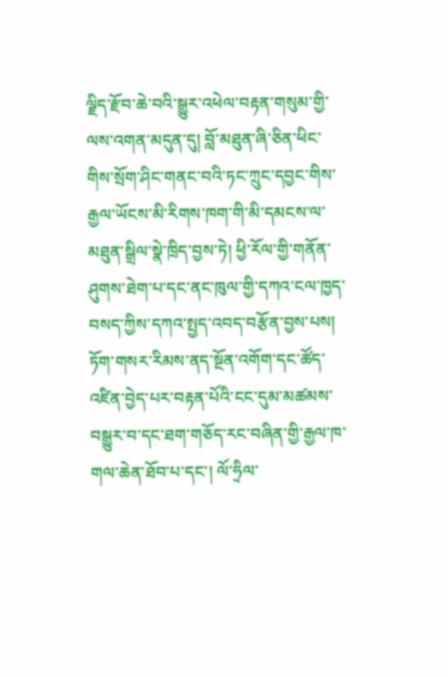ལྗིད་རྫོབ་ཆེ་བའི་སྒྱུར་འཕེལ་བརྟན་གསུམ་གྱི་ལས་འགན་མདུན་དུ། བློ་མཐུན་ཞི་ཅིན་ཕིང་གིས་སྲོག་ཤིང་གནང་བའི་ཏང་ཀྲུང་དབྱང་གིས་རྒྱལ་ཡོངས་མི་རིགས་ཁག་གི་མི་དམངས་ལ་མཐུན་སྒྲིལ་སྣེ་ཁྲིད་བྱས་ཏེ། ཕྱི་རོལ་གྱི་གནོན་ཤུགས་ཐེག་པ་དང་ནང་ཁུལ་གྱི་དཀའ་ངལ་ཁྱད་བསད་ཀྱིས་དཀའ་སྤྱད་འབད་བརྩོན་བྱས་པས། ཏོག་གསར་རིམས་ནད་སྔོན་འགོག་དང་ཚོད་འཛིན་བྱེད་པར་བརྟན་པོའི་ངང་དུམ་མཚམས་བསྒྱུར་བ་དང་ཐག་གཅོད་རང་བཞིན་གྱི་རྒྱལ་ཁ་གལ་ཆེན་ཐོབ་པ་དང་། ལོ་ཧྲིལ་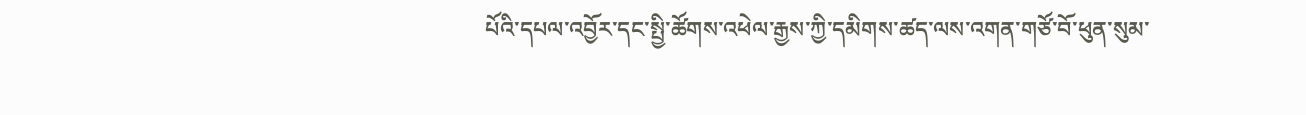པོའི་དཔལ་འབྱོར་དང་སྤྱི་ཚོགས་འཕེལ་རྒྱས་ཀྱི་དམིགས་ཚད་ལས་འགན་གཙོ་བོ་ཕུན་སུམ་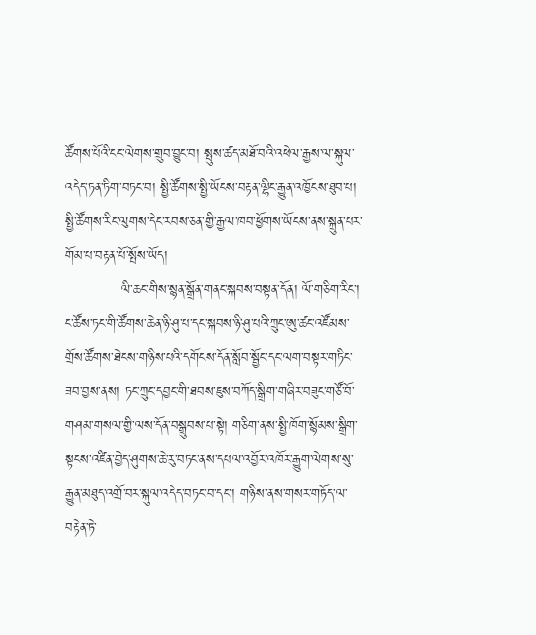ཚོགས་པོའི་ངང་ལེགས་གྲུབ་བྱུང་བ། སྤུས་ཚད་མཐོ་བའི་འཕེལ་རྒྱས་ལ་སྐུལ་འདེད་ཏན་ཏིག་བཏང་བ། སྤྱི་ཚོགས་སྤྱི་ཡོངས་བརྟན་ལྷིང་རྒྱུན་འཁྱོངས་ཐུབ་པ། སྤྱི་ཚོགས་རིང་ལུགས་དེང་རབས་ཅན་གྱི་རྒྱལ་ཁབ་ཕྱོགས་ཡོངས་ནས་སྐྲུན་པར་གོམ་པ་བརྟན་པོ་སྤོས་ཡོད།
            ལི་ཆང་གིས་སྙན་སྒྲོན་གནང་སྐབས་བསྟན་དོན། ལོ་གཅིག་རིང་། ང་ཚོས་ཏང་གི་ཚོགས་ཆེན་ཉི་ཤུ་པ་དང་སྐབས་ཉི་ཤུ་པའི་ཀྲུང་ཨུ་ཚང་འཛོམས་གྲོས་ཚོགས་ཐེངས་གཉིས་པའི་དགོངས་དོན་སློབ་སྦྱོང་དང་ལག་བསྟར་གཏིང་ཟབ་བྱས་ནས། ཏང་ཀྲུང་དབྱང་གི་ཐབས་ཇུས་བཀོད་སྒྲིག་གཞིར་བཟུང་གཙོ་བོ་གཤམ་གསལ་གྱི་ལས་དོན་བསྒྲུབས་པ་སྟེ། གཅིག་ནས་སྤྱི་ཁོག་སྙོམས་སྒྲིག་སྟངས་འཛིན་བྱེད་ཤུགས་ཆེ་རུ་བཏང་ནས་དཔལ་འབྱོར་འཁོར་རྒྱུག་ལེགས་སུ་རྒྱུན་མཐུད་འགྲོ་བར་སྐུལ་འདེད་བཏང་བ་དང་། གཉིས་ནས་གསར་གཏོད་ལ་བརྟེན་ཏེ་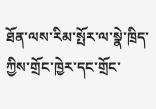ཐོན་ལས་རིམ་སྤོར་ལ་སྣེ་ཁྲིད་ཀྱིས་གྲོང་ཁྱེར་དང་གྲོང་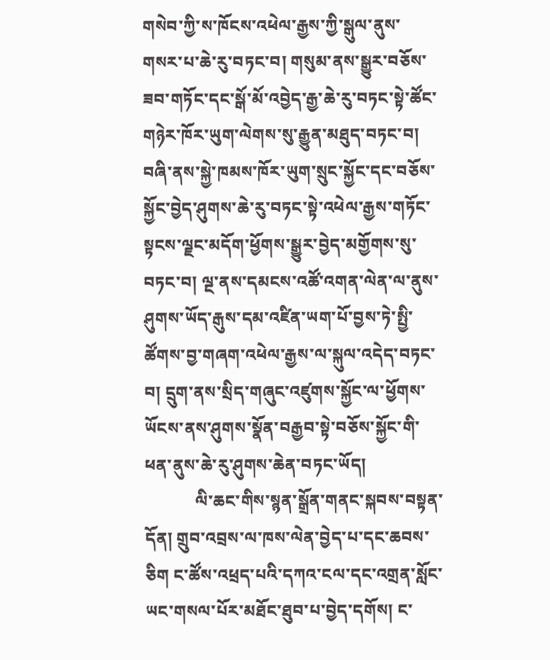གསེབ་ཀྱི་ས་ཁོངས་འཕེལ་རྒྱས་ཀྱི་སྒུལ་ནུས་གསར་པ་ཆེ་རུ་བཏང་བ། གསུམ་ནས་སྒྱུར་བཅོས་ཟབ་གཏོང་དང་སྒོ་མོ་འབྱེད་རྒྱ་ཆེ་རུ་བཏང་སྟེ་ཚོང་གཉེར་ཁོར་ཡུག་ལེགས་སུ་རྒྱུན་མཐུད་བཏང་བ། བཞི་ནས་སྐྱེ་ཁམས་ཁོར་ཡུག་སྲུང་སྐྱོང་དང་བཅོས་སྐྱོང་བྱེད་ཤུགས་ཆེ་རུ་བཏང་སྟེ་འཕེལ་རྒྱས་གཏོང་སྟངས་ལྗང་མདོག་ཕྱོགས་སྒྱུར་བྱེད་མགྱོགས་སུ་བཏང་བ། ལྔ་ནས་དམངས་འཚོ་འགན་ལེན་ལ་ནུས་ཤུགས་ཡོད་རྒུས་དམ་འཛིན་ཡག་པོ་བྱས་ཏེ་སྤྱི་ཚོགས་བྱ་གཞག་འཕེལ་རྒྱས་ལ་སྐུལ་འདེད་བཏང་བ། དྲུག་ནས་སྲིད་གཞུང་འཛུགས་སྐྱོང་ལ་ཕྱོགས་ཡོངས་ནས་ཤུགས་སྣོན་བརྒྱབ་སྟེ་བཅོས་སྐྱོང་གི་ཕན་ནུས་ཆེ་རུ་ཤུགས་ཆེན་བཏང་ཡོད།
            ལི་ཆང་གིས་སྙན་སྒྲོན་གནང་སྐབས་བསྟན་དོན། གྲུབ་འབྲས་ལ་ཁས་ལེན་བྱེད་པ་དང་ཆབས་ཅིག ང་ཚོས་འཕྲད་པའི་དཀའ་ངལ་དང་འགྲན་སློང་ཡང་གསལ་པོར་མཐོང་ཐུབ་པ་བྱེད་དགོས། ང་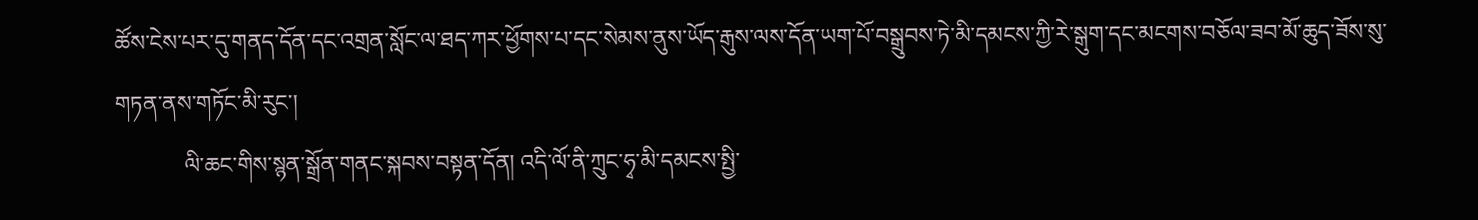ཚོས་ངེས་པར་དུ་གནད་དོན་དང་འགྲན་སློང་ལ་ཐད་ཀར་ཕྱོགས་པ་དང་སེམས་ནུས་ཡོད་རྒུས་ལས་དོན་ཡག་པོ་བསྒྲུབས་ཏེ་མི་དམངས་ཀྱི་རེ་སྒུག་དང་མངགས་བཅོལ་ཟབ་མོ་ཆུད་ཟོས་སུ་གཏན་ནས་གཏོང་མི་རུང་།
            ལི་ཆང་གིས་སྙན་སྒྲོན་གནང་སྐབས་བསྟན་དོན། འདི་ལོ་ནི་ཀྲུང་ཧྭ་མི་དམངས་སྤྱི་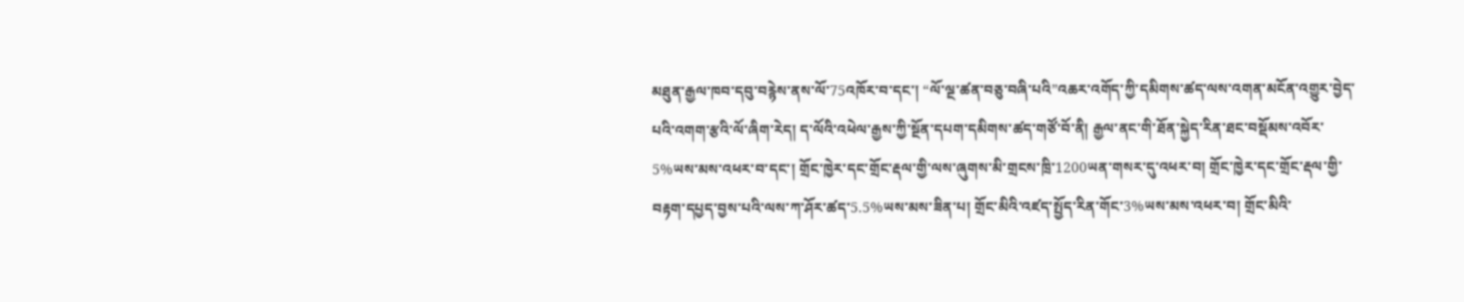མཐུན་རྒྱལ་ཁབ་དབུ་བརྙེས་ནས་ལོ་75འཁོར་བ་དང་། “ལོ་ལྔ་ཚན་བཅུ་བཞི་པའི”འཆར་འགོད་ཀྱི་དམིགས་ཚད་ལས་འགན་མངོན་འགྱུར་བྱེད་པའི་འགག་རྩའི་ལོ་ཞིག་རེད། ད་ལོའི་འཕེལ་རྒྱས་ཀྱི་སྔོན་དཔག་དམིགས་ཚད་གཙོ་བོ་ནི། རྒྱལ་ནང་གི་ཐོན་སྐྱེད་རིན་ཐང་བསྡོམས་འབོར་5%ཡས་མས་འཕར་བ་དང་། གྲོང་ཁྱེར་དང་གྲོང་རྡལ་གྱི་ལས་ཞུགས་མི་གྲངས་ཁྲི་1200ཡན་གསར་དུ་འཕར་བ། གྲོང་ཁྱེར་དང་གྲོང་རྡལ་གྱི་བརྟག་དཔྱད་བྱས་པའི་ལས་ཀ་ཤོར་ཚད་5.5%ཡས་མས་ཟིན་པ། གྲོང་མིའི་འཛད་སྤྱོད་རིན་གོང་3%ཡས་མས་འཕར་བ། གྲོང་མིའི་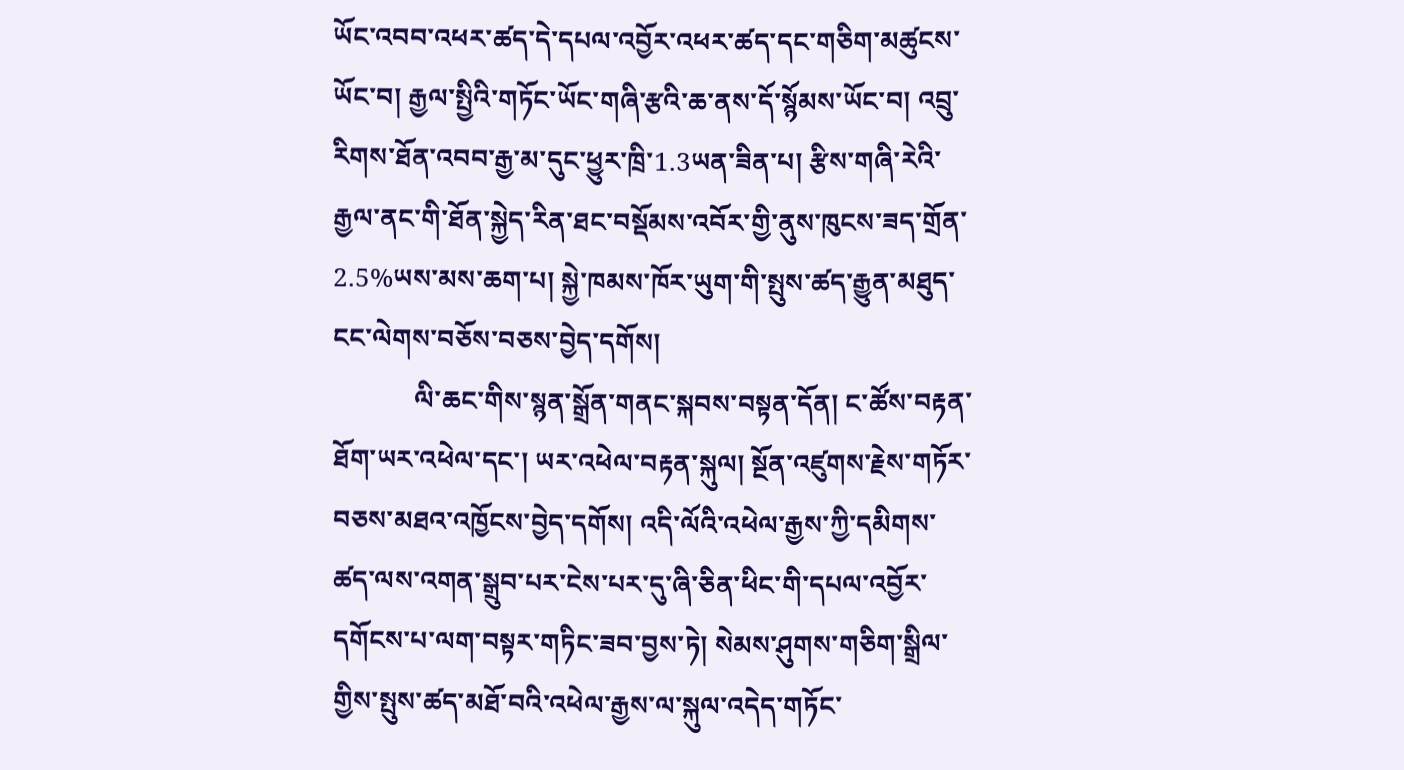ཡོང་འབབ་འཕར་ཚད་དེ་དཔལ་འབྱོར་འཕར་ཚད་དང་གཅིག་མཚུངས་ཡོང་བ། རྒྱལ་སྤྱིའི་གཏོང་ཡོང་གཞི་རྩའི་ཆ་ནས་དོ་སྙོམས་ཡོང་བ། འབྲུ་རིགས་ཐོན་འབབ་རྒྱ་མ་དུང་ཕྱུར་ཁྲི་1.3ཡན་ཟིན་པ། རྩིས་གཞི་རེའི་རྒྱལ་ནང་གི་ཐོན་སྐྱེད་རིན་ཐང་བསྡོམས་འབོར་གྱི་ནུས་ཁུངས་ཟད་གྲོན་2.5%ཡས་མས་ཆག་པ། སྐྱེ་ཁམས་ཁོར་ཡུག་གི་སྤུས་ཚད་རྒྱུན་མཐུད་ངང་ལེགས་བཅོས་བཅས་བྱེད་དགོས།
            ལི་ཆང་གིས་སྙན་སྒྲོན་གནང་སྐབས་བསྟན་དོན། ང་ཚོས་བརྟན་ཐོག་ཡར་འཕེལ་དང་། ཡར་འཕེལ་བརྟན་སྐུལ། སྔོན་འཛུགས་རྗེས་གཏོར་བཅས་མཐའ་འཁྱོངས་བྱེད་དགོས། འདི་ལོའི་འཕེལ་རྒྱས་ཀྱི་དམིགས་ཚད་ལས་འགན་སྒྲུབ་པར་ངེས་པར་དུ་ཞི་ཅིན་ཕིང་གི་དཔལ་འབྱོར་དགོངས་པ་ལག་བསྟར་གཏིང་ཟབ་བྱས་ཏེ། སེམས་ཤུགས་གཅིག་སྒྲིལ་གྱིས་སྤུས་ཚད་མཐོ་བའི་འཕེལ་རྒྱས་ལ་སྐུལ་འདེད་གཏོང་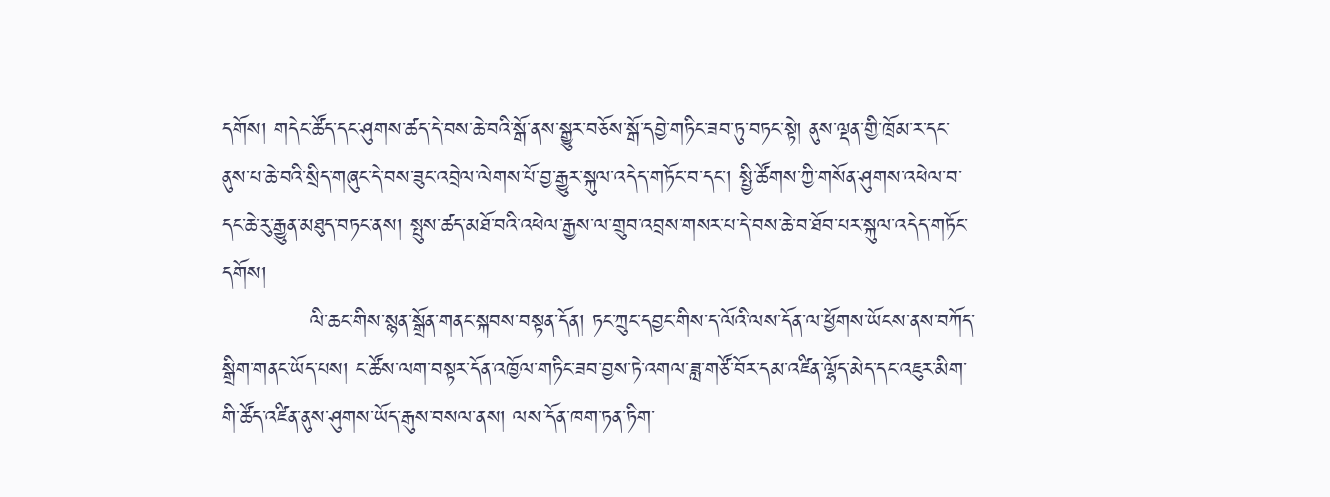དགོས། གདེང་ཚོད་དང་ཤུགས་ཚད་དེ་བས་ཆེ་བའི་སྒོ་ནས་སྒྱུར་བཅོས་སྒོ་དབྱེ་གཏིང་ཟབ་ཏུ་བཏང་སྟེ། ནུས་ལྡན་གྱི་ཁྲོམ་ར་དང་ནུས་པ་ཆེ་བའི་སྲིད་གཞུང་དེ་བས་ཟུང་འབྲེལ་ལེགས་པོ་བྱ་རྒྱུར་སྐུལ་འདེད་གཏོང་བ་དང་། སྤྱི་ཚོགས་ཀྱི་གསོན་ཤུགས་འཕེལ་བ་དང་ཆེ་རུ་རྒྱུན་མཐུད་བཏང་ནས། སྤུས་ཚད་མཐོ་བའི་འཕེལ་རྒྱས་ལ་གྲུབ་འབྲས་གསར་པ་དེ་བས་ཆེ་བ་ཐོབ་པར་སྐུལ་འདེད་གཏོང་དགོས།
            ལི་ཆང་གིས་སྙན་སྒྲོན་གནང་སྐབས་བསྟན་དོན། ཏང་ཀྲུང་དབྱང་གིས་ད་ལོའི་ལས་དོན་ལ་ཕྱོགས་ཡོངས་ནས་བཀོད་སྒྲིག་གནང་ཡོད་པས། ང་ཚོས་ལག་བསྟར་དོན་འཁྱོལ་གཏིང་ཟབ་བྱས་ཏེ་འགལ་ཟླ་གཙོ་བོར་དམ་འཛིན་ལྷོད་མེད་དང་འཇུར་མིག་གི་ཚོད་འཛིན་ནུས་ཤུགས་ཡོད་རྒུས་བསལ་ནས། ལས་དོན་ཁག་ཏན་ཏིག་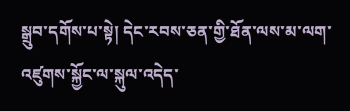སྒྲུབ་དགོས་པ་སྟེ། དེང་རབས་ཅན་གྱི་ཐོན་ལས་མ་ལག་འཛུགས་སྐྱོང་ལ་སྐུལ་འདེད་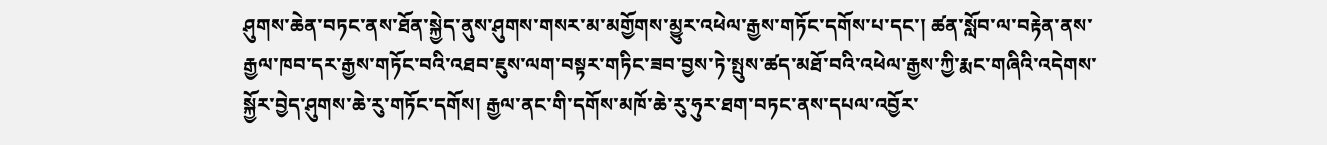ཤུགས་ཆེན་བཏང་ནས་ཐོན་སྐྱེད་ནུས་ཤུགས་གསར་མ་མགྱོགས་མྱུར་འཕེལ་རྒྱས་གཏོང་དགོས་པ་དང་། ཚན་སློབ་ལ་བརྟེན་ནས་རྒྱལ་ཁབ་དར་རྒྱས་གཏོང་བའི་འཐབ་ཇུས་ལག་བསྟར་གཏིང་ཟབ་བྱས་ཏེ་སྤུས་ཚད་མཐོ་བའི་འཕེལ་རྒྱས་ཀྱི་རྨང་གཞིའི་འདེགས་སྐྱོར་བྱེད་ཤུགས་ཆེ་རུ་གཏོང་དགོས། རྒྱལ་ནང་གི་དགོས་མཁོ་ཆེ་རུ་ཧུར་ཐག་བཏང་ནས་དཔལ་འབྱོར་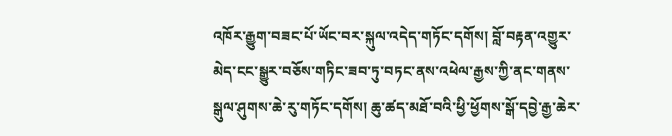འཁོར་རྒྱུག་བཟང་པོ་ཡོང་བར་སྐུལ་འདེད་གཏོང་དགོས། བློ་བརྟན་འགྱུར་མེད་ངང་སྒྱུར་བཅོས་གཏིང་ཟབ་ཏུ་བཏང་ནས་འཕེལ་རྒྱས་ཀྱི་ནང་གནས་སྒུལ་ཤུགས་ཆེ་རུ་གཏོང་དགོས། ཆུ་ཚད་མཐོ་བའི་ཕྱི་ཕྱོགས་སྒོ་དབྱེ་རྒྱ་ཆེར་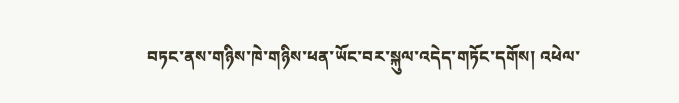བཏང་ནས་གཉིས་ཁེ་གཉིས་ཕན་ཡོང་བར་སྐུལ་འདེད་གཏོང་དགོས། འཕེལ་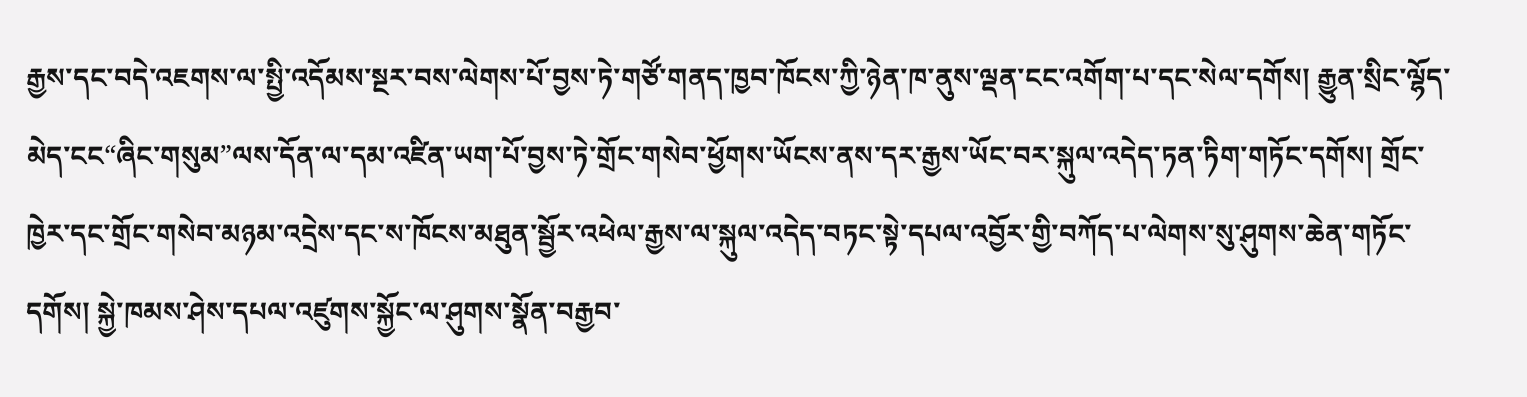རྒྱས་དང་བདེ་འཇགས་ལ་སྤྱི་འདོམས་སྔར་བས་ལེགས་པོ་བྱས་ཏེ་གཙོ་གནད་ཁྱབ་ཁོངས་ཀྱི་ཉེན་ཁ་ནུས་ལྡན་ངང་འགོག་པ་དང་སེལ་དགོས། རྒྱུན་སྲིང་ལྷོད་མེད་ངང“ཞིང་གསུམ”ལས་དོན་ལ་དམ་འཛིན་ཡག་པོ་བྱས་ཏེ་གྲོང་གསེབ་ཕྱོགས་ཡོངས་ནས་དར་རྒྱས་ཡོང་བར་སྐུལ་འདེད་ཏན་ཏིག་གཏོང་དགོས། གྲོང་ཁྱེར་དང་གྲོང་གསེབ་མཉམ་འདྲེས་དང་ས་ཁོངས་མཐུན་སྦྱོར་འཕེལ་རྒྱས་ལ་སྐུལ་འདེད་བཏང་སྟེ་དཔལ་འབྱོར་གྱི་བཀོད་པ་ལེགས་སུ་ཤུགས་ཆེན་གཏོང་དགོས། སྐྱེ་ཁམས་ཤེས་དཔལ་འཛུགས་སྐྱོང་ལ་ཤུགས་སྣོན་བརྒྱབ་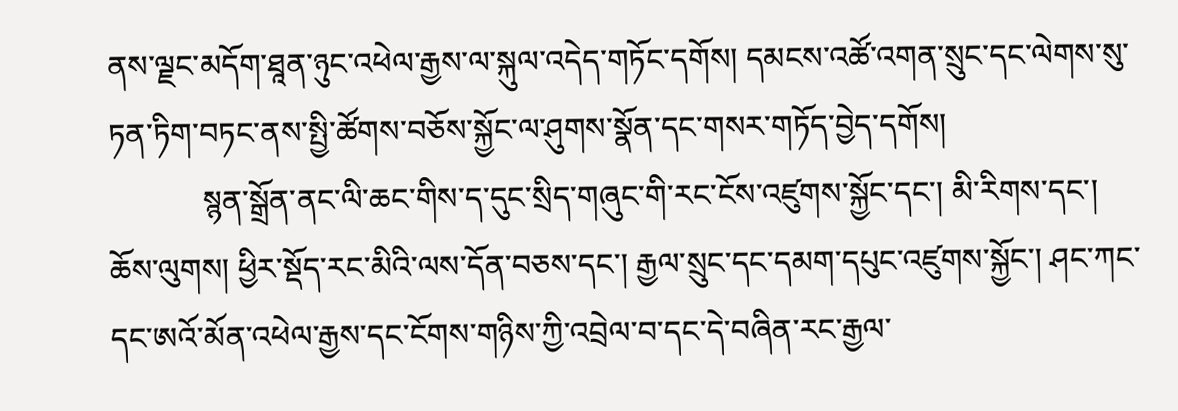ནས་ལྗང་མདོག་ཐཱན་ཉུང་འཕེལ་རྒྱས་ལ་སྐུལ་འདེད་གཏོང་དགོས། དམངས་འཚོ་འགན་སྲུང་དང་ལེགས་སུ་ཏན་ཏིག་བཏང་ནས་སྤྱི་ཚོགས་བཅོས་སྐྱོང་ལ་ཤུགས་སྣོན་དང་གསར་གཏོད་བྱེད་དགོས།
            སྙན་སྒྲོན་ནང་ལི་ཆང་གིས་ད་དུང་སྲིད་གཞུང་གི་རང་ངོས་འཛུགས་སྐྱོང་དང་། མི་རིགས་དང་། ཆོས་ལུགས། ཕྱིར་སྡོད་རང་མིའི་ལས་དོན་བཅས་དང་། རྒྱལ་སྲུང་དང་དམག་དཔུང་འཛུགས་སྐྱོང་། ཤང་ཀང་དང་ཨའོ་མོན་འཕེལ་རྒྱས་དང་ངོགས་གཉིས་ཀྱི་འབྲེལ་བ་དང་དེ་བཞིན་རང་རྒྱལ་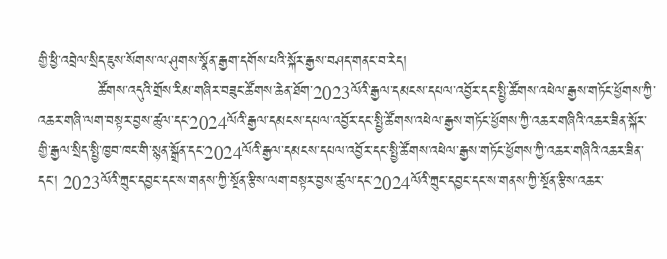གྱི་ཕྱི་འབྲེལ་སྲིད་ཇུས་སོགས་ལ་ཤུགས་སྣོན་རྒྱག་དགོས་པའི་སྐོར་རྒྱས་བཤད་གནང་བ་རེད།
            ཚོགས་འདུའི་གྲོས་རིམ་གཞིར་བཟུང་ཚོགས་ཆེན་ཐོག་2023ལོའི་རྒྱལ་དམངས་དཔལ་འབྱོར་དང་སྤྱི་ཚོགས་འཕེལ་རྒྱས་གཏོང་ཕྱོགས་ཀྱི་འཆར་གཞི་ལག་བསྟར་བྱས་ཚུལ་དང་2024ལོའི་རྒྱལ་དམངས་དཔལ་འབྱོར་དང་སྤྱི་ཚོགས་འཕེལ་རྒྱས་གཏོང་ཕྱོགས་ཀྱི་འཆར་གཞིའི་འཆར་ཟིན་སྐོར་གྱི་རྒྱལ་སྲིད་སྤྱི་ཁྱབ་ཁང་གི་སྙན་སྒྲོན་དང་2024ལོའི་རྒྱལ་དམངས་དཔལ་འབྱོར་དང་སྤྱི་ཚོགས་འཕེལ་རྒྱས་གཏོང་ཕྱོགས་ཀྱི་འཆར་གཞིའི་འཆར་ཟིན་དང་། 2023ལོའི་ཀྲུང་དབྱང་དང་ས་གནས་ཀྱི་སྔོན་རྩིས་ལག་བསྟར་བྱས་ཚུལ་དང་2024ལོའི་ཀྲུང་དབྱང་དང་ས་གནས་ཀྱི་སྔོན་རྩིས་འཆར་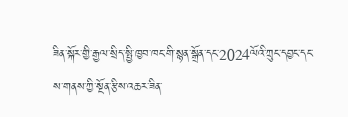ཟིན་སྐོར་གྱི་རྒྱལ་སྲིད་སྤྱི་ཁྱབ་ཁང་གི་སྙན་སྒྲོན་དང་2024ལོའི་ཀྲུང་དབྱང་དང་ས་གནས་ཀྱི་སྔོན་རྩིས་འཆར་ཟིན་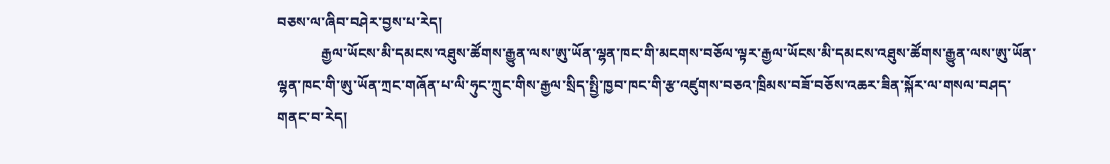བཅས་ལ་ཞིབ་བཤེར་བྱས་པ་རེད།
            རྒྱལ་ཡོངས་མི་དམངས་འཐུས་ཚོགས་རྒྱུན་ལས་ཨུ་ཡོན་ལྷན་ཁང་གི་མངགས་བཅོལ་ལྟར་རྒྱལ་ཡོངས་མི་དམངས་འཐུས་ཚོགས་རྒྱུན་ལས་ཨུ་ཡོན་ལྷན་ཁང་གི་ཨུ་ཡོན་ཀྲང་གཞོན་པ་ལི་ཧུང་ཀྲུང་གིས་རྒྱལ་སྲིད་སྤྱི་ཁྱབ་ཁང་གི་རྩ་འཛུགས་བཅའ་ཁྲིམས་བཟོ་བཅོས་འཆར་ཟིན་སྐོར་ལ་གསལ་བཤད་གནང་བ་རེད།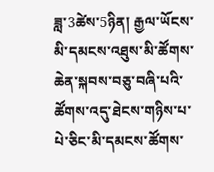ཟླ་3ཚེས་5ཉིན། རྒྱལ་ཡོངས་མི་དམངས་འཐུས་མི་ཚོགས་ཆེན་སྐབས་བཅུ་བཞི་པའི་ཚོགས་འདུ་ཐེངས་གཉིས་པ་པེ་ཅིང་མི་དམངས་ཚོགས་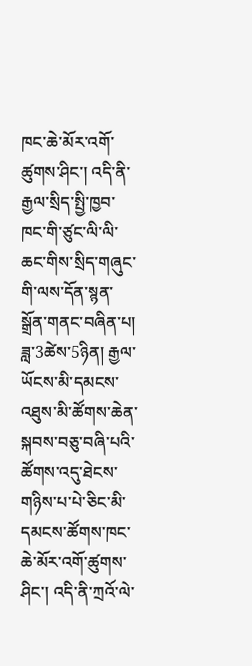ཁང་ཆེ་མོར་འགོ་ཚུགས་ཤིང་། འདི་ནི་རྒྱལ་སྲིད་སྤྱི་ཁྱབ་ཁང་གི་ཙུང་ལི་ལི་ཆང་གིས་སྲིད་གཞུང་གི་ལས་དོན་སྙན་སྒྲོན་གནང་བཞིན་པ།
ཟླ་3ཚེས་5ཉིན། རྒྱལ་ཡོངས་མི་དམངས་འཐུས་མི་ཚོགས་ཆེན་སྐབས་བཅུ་བཞི་པའི་ཚོགས་འདུ་ཐེངས་གཉིས་པ་པེ་ཅིང་མི་དམངས་ཚོགས་ཁང་ཆེ་མོར་འགོ་ཚུགས་ཤིང་། འདི་ནི་ཀྲའོ་ལེ་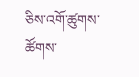ཅིས་འགོ་ཚུགས་ཚོགས་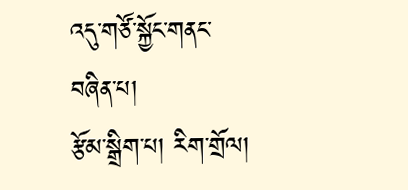འདུ་གཙོ་སྐྱོང་གནང་བཞིན་པ།
རྩོམ་སྒྲིག་པ། རིག་གྲོལ།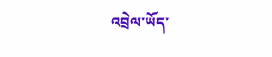འབྲེལ་ཡོད་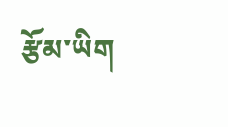རྩོམ་ཡིག